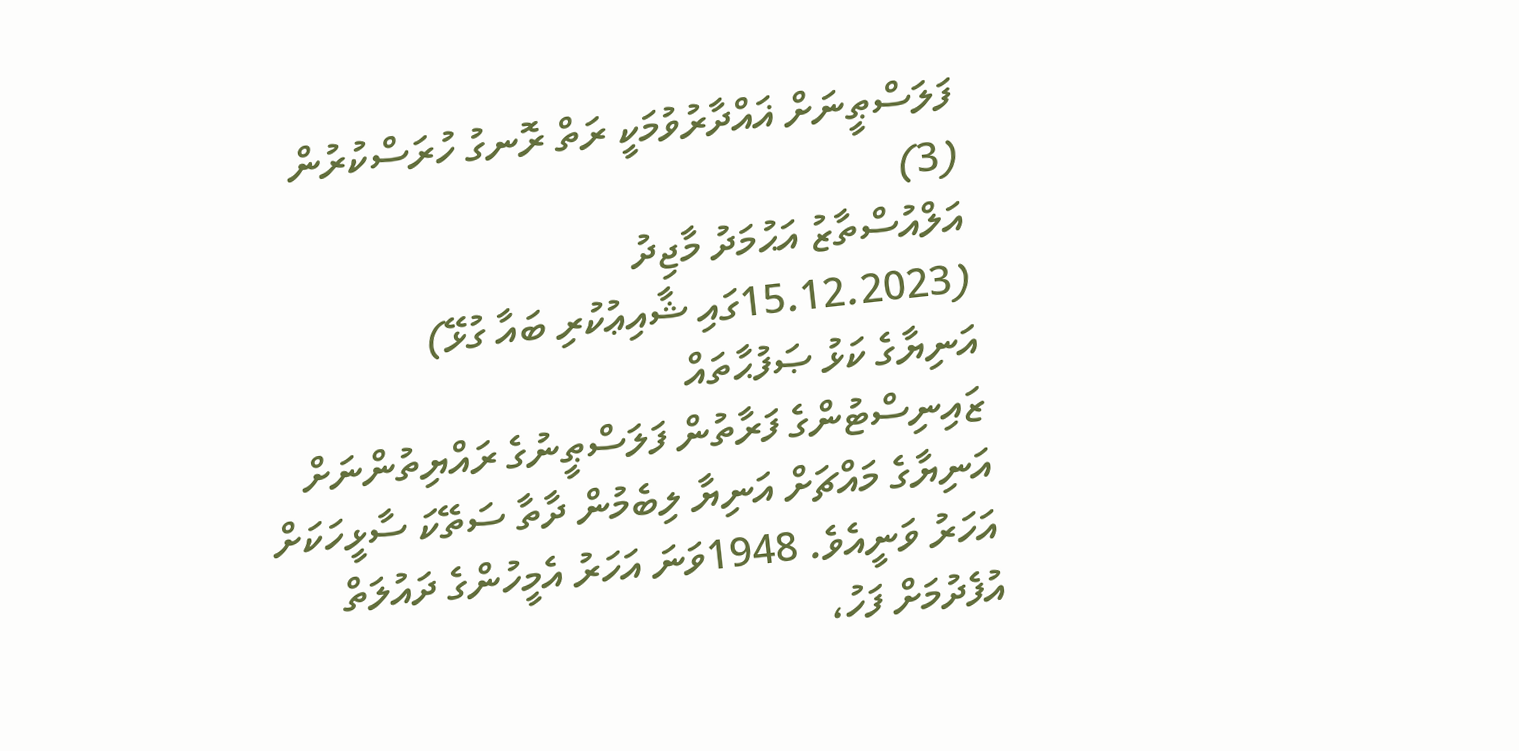ފަލަސްޠީނަށް ޣައްދާރުވުމަކީ ރަތް ރޮނގު ހުރަސްކުރުން (3)
އަލްއުސްތާޒު އަޙުމަދު މާޖިދު
(15.12.2023ގައި ޝާއިޢުކުރި ބައާ ގުޅޭ)
އަނިޔާގެ ކަޅު ޞަފުޙާތައް
ޒައިނިސްޓުންގެ ފަރާތުން ފަލަސްޠީނުގެ ރައްޔިތުންނަށް އަނިޔާގެ މައްޗަށް އަނިޔާ ލިބެމުން ދާތާ ސަތޭކަ ސާޅީހަކަށް އަހަރު ވަނީއެވެ. 1948ވަނަ އަހަރު އެމީހުންގެ ދައުލަތް އުފެދުމަށް ފަހު،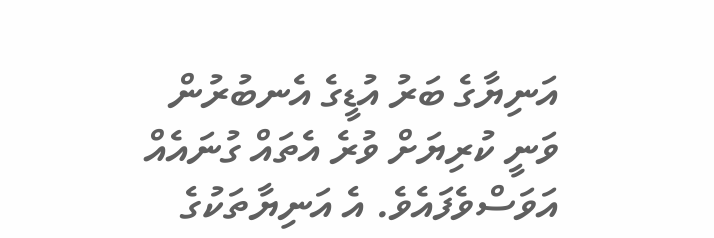އަނިޔާގެ ބަރު އުޑީގެ އެނބުރުން ވަނީ ކުރިޔަށް ވުރެ އެތައް ގުނައެއް އަވަސްވެފައެވެ. އެ އަނިޔާތަކުގެ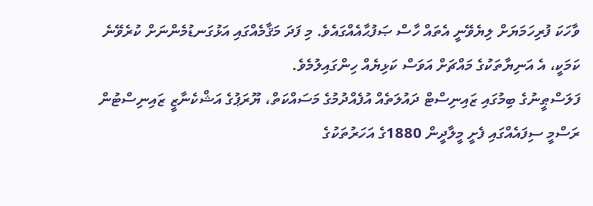ވާހަކަ ފުރިހަމަޔަށް ލިޔެވޭނީ އެތައް ހާސް ޞަފުޙާއެއްގައެވެ. މި ފަދަ މަޤާމެއްގައި އަޅުގަނޑުމެންނަށް ކުރެވޭނެ ކަމަކީ، އެ އަނިޔާތަކުގެ މައްޗަށް އަވަސް ކަޅިޔެއް ހިންގައިލުމެވެ.
ފަލަސްޠީނުގެ ބިމުގައި ޒައިނިސްޓް ދައުލަތެއް އުފެއްދުމުގެ މަސައްކަތް، ޔޫރަޕުގެ އަޝްކެނާޒީ ޒައިނިސްޓުން ރަސްމީ ސިފައެއްގައި ފެށީ މީލާދީން 1880ގެ އަހަރުތަކުގެ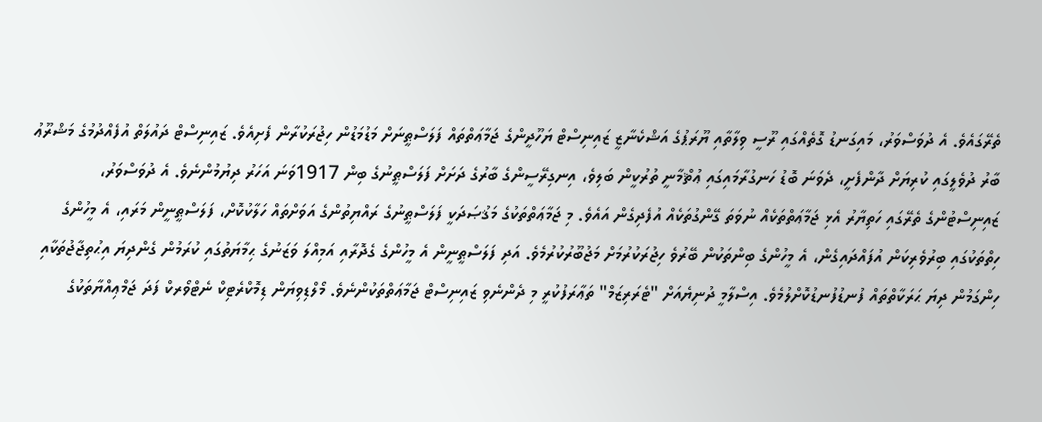ތެރޭގައެވެ. އެ ދުވަސްވަރު، މައިގަނޑު ގޮތެއްގައި ރޫސީ ވިލާތާއި ޔޫރަޕުގެ އަޝްކެނާޒީ ޒައިނިސްޓް ޔަހޫދީންގެ ޖަމާޢަތްތައް ފަލަސްޠީނަށް މަޑުމަޑުން ހިޖުރަކުރާން ފެށިއެވެ. ޒައިނިސްޓް ދައުލަތް އުފެއްދުމުގެ މަޝްރޫޢު ބާރު ދުވެލީގައި ކުރިޔަށް ދާންފެށީ، ދެވަނަ ބޮޑު ހަނގުރާމައިގައި ޢުޘްމާނީ ތުރުކީން ބަލިވެ، އިނގިރޭސީންގެ ބާރުގެ ދަށަށް ފަލަސްޠީނުގެ ބިން 1917ވަނަ އަހަރު ދިޔުމުންނެވެ. އެ ދުވަސްވަރު، ޒައިނިސްޓުންގެ ތެރޭގައި ހަތިޔާރު އެޅި ޖަމާޢަތްތަކެއް ނުވަތަ ގޭންގުތަކެއް އުފެދިގެން އައެވެ. މި ޖަމާޢަތްތަކުގެ މަޤުޞަދަކީ ފަލަސްޠީނުގެ ރައްޔިތުންގެ އަވަށްތައް ހަލާކުކޮށް، ފަލަސްޠީނީން މަރައި، އެ މީހުންގެ ހިތްތަކުގައި ބިރުވެރިކަން އުފައްދައިގެން، އެ މީހުންގެ ބިންތަކުން ބޭރުވެ ހިޖުރަކުރުމަށް މަޖުބޫރުކުރުމެވެ. އަދި ފަލަސްޠީނީން އެ މީހުންގެ ގެދޮރާއި އަމިއްލަ ވަޒަނުގެ ޙިމާޔަތުގައި ކުރަމުން ގެންދިޔަ އިޙުތިޖާޖުތަކާއި ހިންގަމުން ދިޔަ ޙަރަކާތްތައް ފުނޑުފުނޑުކޮށްލުމެވެ. އިސްލާމީ ދުނިޔެއަށް "ޓެރަރިޒަމް" ތަޢާރަފުކުރީ މި ދެންނެވި ޒައިނިސްޓް ޖަމާޢަތްތަކުންނެވެ. މޯލްޑިވިޔަން ޑިމޮކްރެޓިކް ނެޓްވޯރކް ފަދަ ޖަމްޢިއްޔާތަކުގެ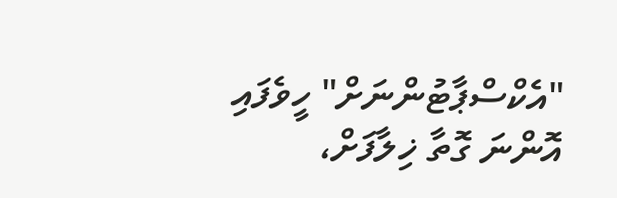"އެކްސްޕާޓުންނަށް" ހީވެފައި އޮންނަ ގޮތާ ޚިލާފަށް،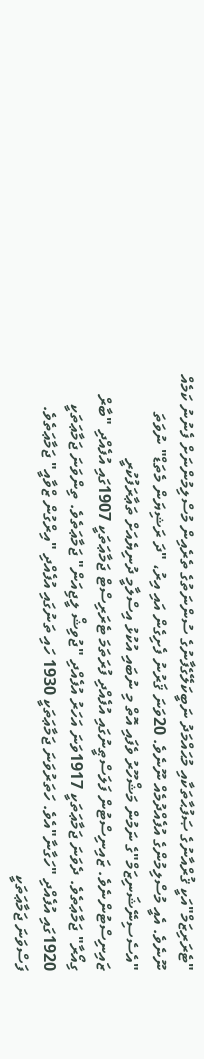"ޓެރަރިޒަމް"އަކީ ޤުރްއާނުގެ ޞަފުޙާތަކާއި މުޙައްމަދު ނަބީކަލޭގެފާނުގެ ސުންނަތުގެ ތެރެއިން މުސްލިމުންނަށް ފެނުނު ކަމެއް ނޫނެވެ. އެއީ މުސްލިމުންގެ އުފެއްދުމެއް ނޫނެވެ. 20ވަނަ ޤަރުނު ފެށިގެން އައި އިރު، "ދަ ރަޝިޔަން މެތަޑް" ނުވަތަ "އެސެސިނޭޝަނިޒަމް"ގެ ނަމުން މަޝްހޫރު ވެފައި އޮތް މި ނުބައި އުކުޅު އިސްލާމީ ދުނިޔެއަށް ތަޢާރަފުކުރީ ޒައިނިސްޓުންނެވެ. ޒައިނިސްޓުން ފަލަސްޠީނުގައި އުފެއްދި ފުރަތަމަ ޓެރަރިސްޓް ޖަމާޢަތަކީ 1907ގައި އުފެއްދި "ބާރް ގިއޯރާ" ޖަމާޢަތެވެ. ދެވަނަ ޖަމާޢަތަކީ 1917ވަނަ އަހަރު އުފެއްދި "ޖުވިޝް ލީޖިއަން" ޖަމާޢަތެވެ. ތިންވަނަ ޖަމާޢަތަކީ 1920ގައި އުފެއްދި "ހަގާނާ"އެވެ. ހަތަރުވަނަ ޖަމާޢަތަކީ 1930 ހައި ތަނުގައި އުފެއްދި "އިރްގުން ޒްވާއީ" ޖަމާޢަތެވެ. ފަސްވަނަ ޖަމާޢަތަކީ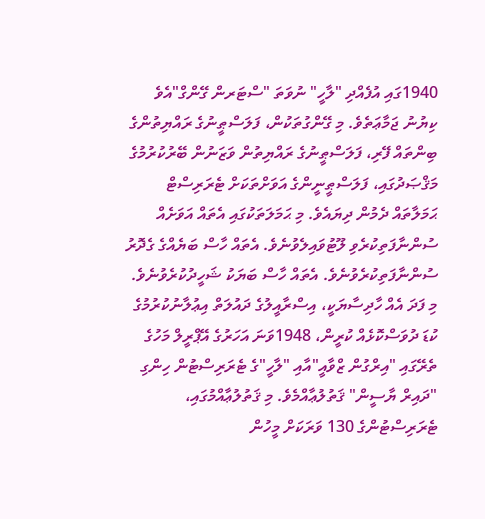1940ގައި އުފެއްދި "ލާހީ" ނުވަތަ "ސްޓަރން ގޭންގް"އެވެ ކިޔުނު ޖަމާޢަތެވެ. މި ގޭންގުތަކުން، ފަލަސްޠީނުގެ ރައްޔިތުންގެ ބިންތައް ފޭރި، ފަލަސްޠީނުގެ ރައްޔިތުން ވަޒަނުން ބޭރުކުރުމުގެ މަޤްޞަދުގައި، ފަލަސްޠީނީންގެ އަވަށްތަކަށް ޓެރަރިސްޓް ޙަމަލާތައް ދެމުން ދިޔައެވެ. މި ޙަމަލަތަކުގައި އެތައް އަވަށެއް ސުންނާފަތިކުރެވި ލޫޓުވައިލެވުނެވެ. އެތައް ހާސް ބަޔެއްގެ ގެދޮރު ސުންނާފަތިކުރެވުނެވެ. އެތައް ހާސް ބަޔަކު ޝަހީދުކުރެވުނެވެ. މި ފަދަ އެއް ހާދިސާޔަކީ، އިސްރާއީލުގެ ދައުލަތް އިޢުލާނުކުރުމުގެ ކުޑަ ދުވަސްކޮޅެއް ކުރީން، 1948ވަނަ އަހަރުގެ އޭޕްރީލް މަހުގެ ތެރޭގައި "އިރްގުން ޒްވާއީ"އާއި "ލާހީ"ގެ ޓެރަރިސްޓުން ހިންގި "ދައިރް ޔާސީން" ޤަތުލުޢާއްމެވެ. މި ޤަތުލުޢާއްމުގައި، ޓެރަރިސްޓުންގެ 130 ވަރަކަށް މީހުން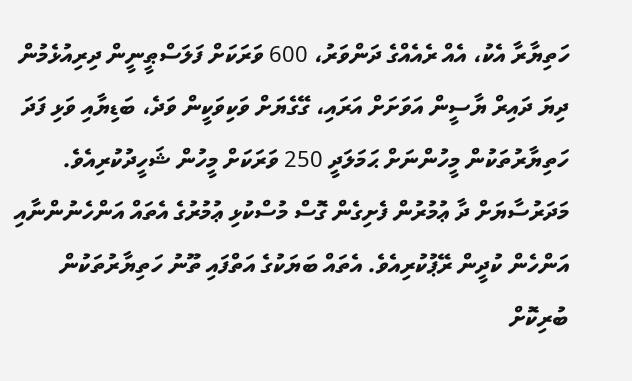ހަތިޔާރާ އެކު، އެއް ރެއެއްގެ ދަންވަރު، 600 ވަރަކަށް ފަލަސްޠީނީން ދިރިއުޅެމުން ދިޔަ ދައިރް ޔާސީން އަވަށަށް އަރައި، ގޭގެޔަށް ވަކިވަކީން ވަދެ، ބަޑިޔާއި ވަޅި ފަދަ ހަތިޔާރުތަކުން މީހުންނަށް ޙަމަލަދީ 250 ވަރަކަށް މީހުން ޝަހީދުކުރިއެވެ. މަދަރުސާޔަށް ދާ ޢުމުރުން ފެށިގެން ގޮސް މުސްކުޅި ޢުމުރުގެ އެތައް އަންހެނުންނާއި އަންހެން ކުދީން ރޭޕުކުރިއެވެ. އެތައް ބަޔަކުގެ އަތްފައި ތޫނު ހަތިޔާރުތަކުން ބުރިކޮށް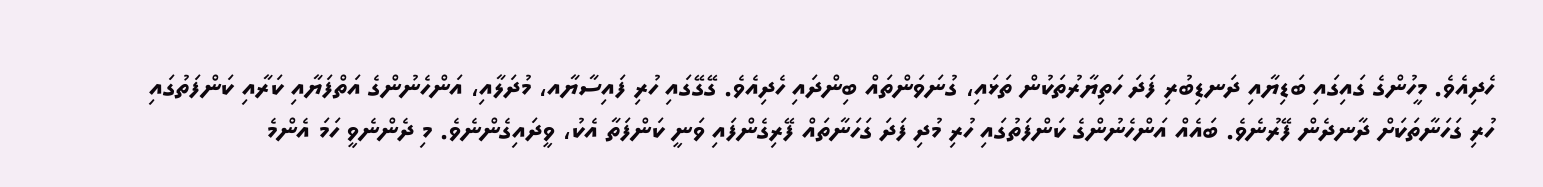ހެދިއެވެ. މީހުންގެ ގައިގައި ބަޑިޔާއި ދަނޑިބުރި ފަދަ ހަތިޔާރުތަކުން ތަޅައި، ގުނަވަންތައް ބިންދައި ހެދިއެވެ. ގޭގޭގައި ހުރި ފައިސާޔާއ، މުދަލާއި، އަންހެނުންގެ އަތްފަޔާއި ކަރާއި ކަންފަތުގައި ހުރި ގަހަނާތަކަށް ދާނދެން ފޭރުނެވެ. ބައެއް އަންހެނުންގެ ކަންފަތުގައި ހުރި މުދި ފަދަ ގަހަނާތައް ފޭރިގެންފައި ވަނީ ކަންފަތާ އެކު، ވީދައިގެންނެވެ. މި ދެންނެވީ ހަމަ އެންމެ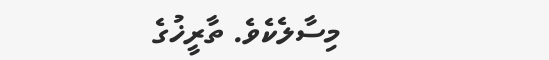މިސާލެކެވެ. ތާރީޚުގެ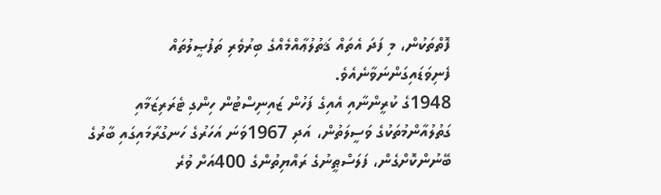ފޮތްތަކުން، މި ފަދަ އެތައް ޤަތުލުޢާއްމެއްގެ ބިރުވެރި ތަފުޞީލުތައް ފެނިވަޑައިގަންނަވާނެއެވެ.
1948ގެ ކުރީންނާއި އެއިގެ ފަހުން ޒައިނިސްޓުން ހިންގި ޓެރަރިޒަމާއި ގަތުލުއާންމުތަކުގެ ވަސީލަތުން، އަދި 1967ވަނަ އަހަރުގެ ހަނގުރާމައިގައި ބާރުގެ ބޭނުންކޮށްގެން، ފަލަސްޠީނުގެ ރައްޔިތުންގެ 400އަށް ވުރެ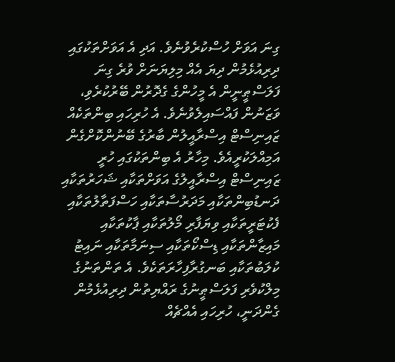ގިނަ އަވަށް ހުސްކުރެވުނެވެ. އަދި އެ އަވަށްތަކުގައި ދިރިއުޅެމުން ދިޔަ އެއް މިލިޔަނަށް ވުރެ ގިނަ ފަލަސްޠީނީން އެ މީހުންގެ ގެދޮރުން ބޭރުކުރެވި، ވަޒަނުން ފައްސައިލެވުނެވެ. އެ ހުރިހައި ބިންތަކެއް ޒައިނިސްޓް އިސްރާއީލުން ބާރުގެ ބޭނުންކޮށްގެން އަމިއްލަކުރީއެވެ. މިހާރު އެ ބިންތަކުގައި ހުރީ ޒައިނިސްޓް އިސްރާއީލުގެ އަވަށްތަކާއި ޝަހަރުތަކާއި ދަނޑުބިންތަކާއި މަދަރުސާތަކާއި ހަސްފަތާލުތަކާއި ފެކުޓަރީތަކާއި ވިޔަފާރި މޯލުތަކާއި ޕާކުތަކާއި މައިޒާންތަކާއި ޑިސްކޯތަކާއި ސިނަމާތަކާއި ނައިޓު ކުލަބުތަކާއި ބަނގުރާފިހާރަތަކެވެ. އެ ތަންތަނުގެ މިލްކުވެރި ފަލަސްޠީނުގެ ރައްޔިތުން ދިރިއުޅެމުން ގެންދަނީ، ހުރިހައި އެއްޗެއް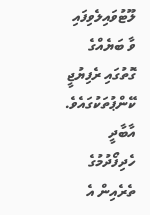ލޫޓުވައިލެވިފައި ވާ ބަޔެއްގެ ގޮތުގައި ރެފިޔުޖީ ކޭންޕުތަކުގައެވެ. އާބާދީ ހެދިފޯދުމުގެ ތެރެއިން އެ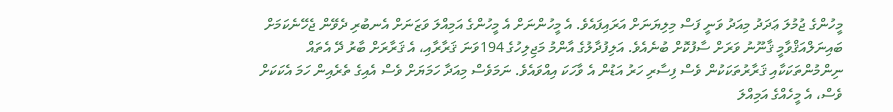މީހުންގެ ޖުމުލަ ޢަދަދު މިއަދު ވަނީ ފަސް މިލިޔަނަށް އަރައިފައެވެ. އެ މީހުންނަށް އެ މީހުންގެ އަމިއްލަ ވަޒަނަށް އެނބުރި ދެވޭން ޖެހޭނެކަމަށް ބައިނަލްއަޤްވާމީ ޤާނޫނު ވަރަށް ސާފުކޮށް ބުނެއެވެ. އަލިފުދާލުގެ އާންމު މަޖިލިހުގެ 194ވަނަ ޤަރާރާއި، އެ ޤަރާރަށް ބާރު ދޭ އެތައް ނިންމުންތަކަކާއި ޤަރާރުތަކަކުން ވެސް ފިސާރި ހަރު އަޑުން އެ ވާހަކަ އިއްވައެވެ. ނަމަވެސް މިއަދާ ހަމަޔަށް ވެސް އެއިގެ ތެރެއިން ހަމަ އެކަކަށް ވެސް، އެ މީހެއްގެ އަމިއްލަ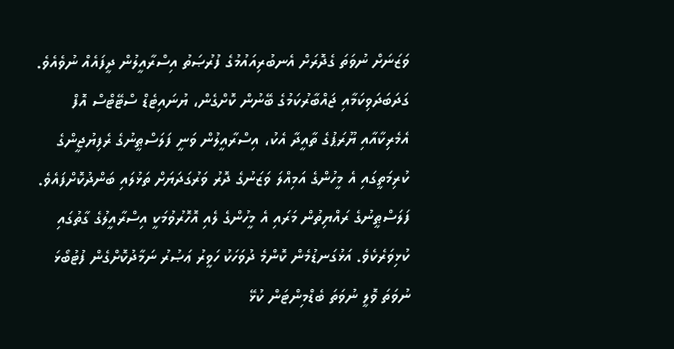ވަޒަނަށް ނުވަތަ ގެދޮރަށް އެނބުރިއައުމުގެ ފުރުޞަތު އިސްރާއީލުން ދީފައެއް ނުވެއެވެ. ގަދަބަދަވިކަމާއި ޖައްބާރުކަމުގެ ބޭނުން ކޮށްގެން، ޔުނައިޓެޑް ސްޓޭޓްސް އޮފް އެމެރިކާއާއި ޔޫރަޕުގެ ތާއީދާ އެކު، އިސްރާއީލުން ވަނީ ފަލަސްޠީނުގެ ރެފިޔުޖީންގެ ކުރިމަތީގައި އެ މީހުންގެ އަމިއްލަ ވަޒަނުގެ ދޮރު ވަރުގަދަޔަށް ތަޅުލައި ބަންދުކޮށްފައެވެ.
ފަލަސްޠީނުގެ ރައްޔިތުން މަރައި އެ މީހުންގެ ލެއި އޮހޮރުވުމަކީ އިސްރާއީލުގެ ގާތުގައި ކުޅިވަރެކެވެ. އަޅުގަނޑުމެން ކޮންމެ ދުވަހަކު ހަވީރު ޢަޞުރު ނަމާދުކޮށްގެން ފުޓުބޯޅަ ނުވަތަ ވޮލީ ނުވަތަ ބެޑްމިންޓަން ކުޅޭ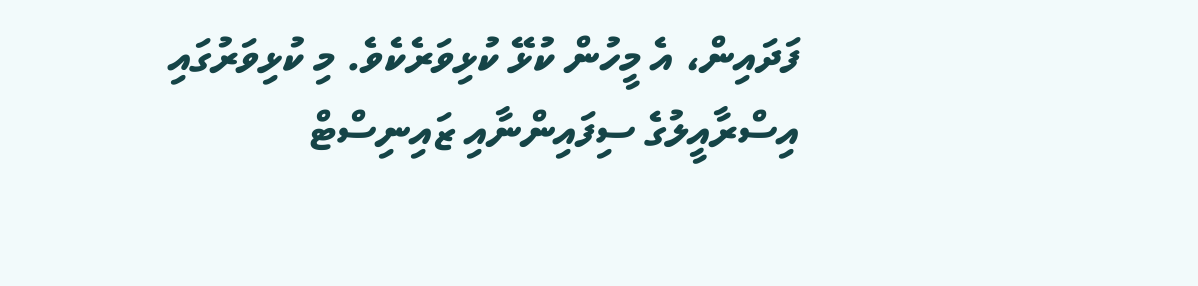ފަދައިން، އެ މީހުން ކުޅޭ ކުޅިވަރެކެވެ. މި ކުޅިވަރުގައި އިސްރާއީލުގެ ސިފައިންނާއި ޒައިނިސްޓް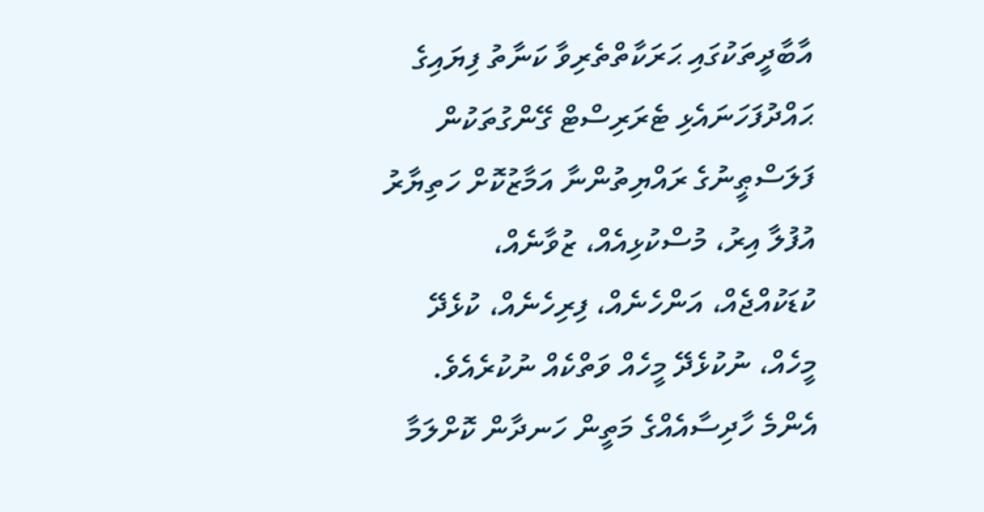އާބާދީތަކުގައި ޙަރަކާތްތެރިވާ ކަނާތު ފިޔައިގެ ޙައްދުފަހަނައެޅި ޓެރަރިސްޓް ގޭންގުތަކުން ފަލަސްޠީނުގެ ރައްޔިތުންނާ އަމާޒުކޮށް ހަތިޔާރު އުފުލާ އިރު، މުސްކުޅިއެއް، ޒުވާނެއް، ކުޑަކުއްޖެއް، އަންހެނެއް، ފިރިހެނެއް، ކުޅެދޭ މީހެއް، ނުކުޅެދޭ މީހެއް ވަތްކެއް ނުކުރެއެވެ. އެންމެ ހާދިސާއެއްގެ މަތީން ހަނދާން ކޮށްލަމާ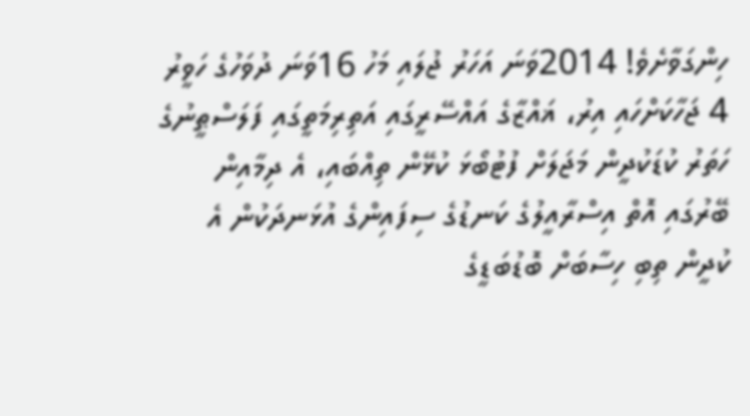ހިންގަވާށެވެ! 2014ވަނަ އަހަރު ޖުލައި މަހު 16ވަނަ ދުވަހުގެ ހަވީރު 4 ޖަހާކަށްހައި އިރު، ޣައްޒާގެ އައްސޭރީގައި އަތިރިމަތީގައި ފަލަސްޠީނުގެ ހަތަރު ކުޑަކުދީން މަޖަލަށް ފުޓުބޯޅަ ކުޅޭން ތިއްބައި، އެ ދިމާއިން ބޭރުގައި އޮތް އިސްރާއީލުގެ ކަނޑުގެ ސިފައިންގެ އުޅަނދަކުން އެ ކުދީން ތިބި ހިސާބަށް ބޮޑުބަޑީގެ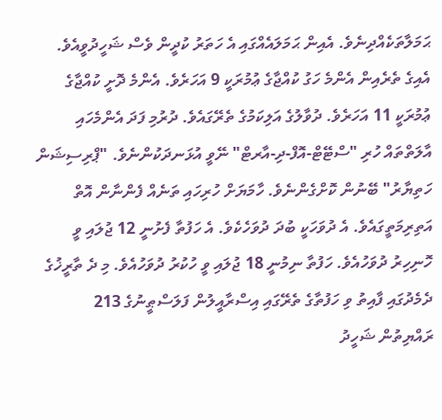ޙަމަލާތަކެއްދިނެވެ. އެއިން ޙަމަލައެއްގައި އެ ހަތަރު ކުދީން ވެސް ޝަހީދުވީއެވެ. އެއިގެ ތެރެއިން އެންމެ ހަގު ކުއްޖާގެ ޢުމުރަކީ 9 އަހަރެވެ. އެންމެ ދޮށީ ކުއްޖާގެ ޢުމުރަކީ 11 އަހަރެވެ. ދުވާލުގެ އަލިކަމުގެ ތެރޭގައެވެ. ދުރުމި ފަދަ އެންމެހައި އާލަތްތައް ހުރި "ސްޓޭޓް-އޮފް-ދި-އާރޓް" ނޭވީ އުޅަނދަކުންނެވެ. "ޕްރިސިޝަން ހަތިޔާރު" ބޭނުން ކޮށްގެންނެވެ. ހާމަޔަށް ހުރިހައި ތަނެއް ފެންނާން އޮތް އަތިރިމަތީގައެވެ. އެ ދުވަހަކީ ބުދަ ދުވަހެކެވެ. އެ ހަފުތާ ފެށުނީ 12 ޖުލައި ވީ ހޮނިހިރު ދުވަހުއެވެ. ހަފުތާ ނިމުނީ 18 ޖުލައި ވީ ހުކުރު ދުވަހުއެވެ. މި ދެ ތާރީޚުގެ ދެމެދުގައި ފާއިތު ވި ހަފުތާގެ ތެރޭގައި އިސްރާއީލުން ފަލަސްޠީނުގެ 213 ރައްޔިތުން ޝަހީދު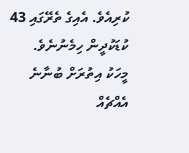ކުރިއެވެ. އެއިގެ ތެރޭގައި 43 ކުޑަކުދީން ހިމެނުނެވެ.
މީހަކު އިތުރަށް ބުނާނެ އެއްޗެއް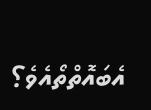އެބައޮތްތޯއެވެ؟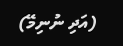(އަދި ނުނިމޭ)